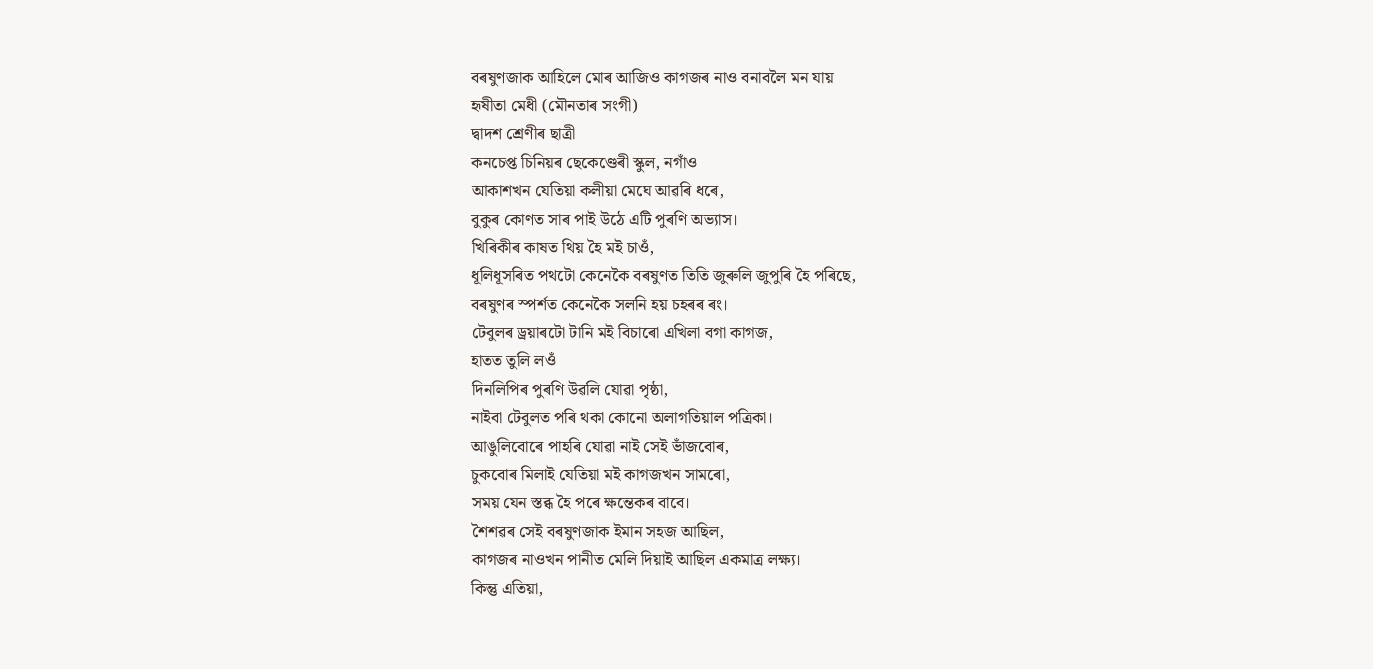বৰষুণজাক আহিলে মোৰ আজিও কাগজৰ নাও বনাবলৈ মন যায়
হৃষীতা মেধী (মৌনতাৰ সংগী)
দ্বাদশ শ্ৰেণীৰ ছাত্ৰী
কনচেপ্ত চিনিয়ৰ ছেকেণ্ডেৰী স্কুল, নগাঁও
আকাশখন যেতিয়া কলীয়া মেঘে আৱৰি ধৰে,
বুকুৰ কোণত সাৰ পাই উঠে এটি পুৰণি অভ্যাস।
খিৰিকীৰ কাষত থিয় হৈ মই চাওঁ,
ধূলিধূসৰিত পথটো কেনেকৈ বৰষুণত তিতি জুৰুলি জুপুৰি হৈ পৰিছে,
বৰষুণৰ স্পৰ্শত কেনেকৈ সলনি হয় চহৰৰ ৰং।
টেবুলৰ ড্ৰয়াৰটো টানি মই বিচাৰো এখিলা বগা কাগজ,
হাতত তুলি লওঁ
দিনলিপিৰ পুৰণি উৱলি যোৱা পৃষ্ঠা,
নাইবা টেবুলত পৰি থকা কোনো অলাগতিয়াল পত্ৰিকা।
আঙুলিবোৰে পাহৰি যোৱা নাই সেই ভাঁজবোৰ,
চুকবোৰ মিলাই যেতিয়া মই কাগজখন সামৰো,
সময় যেন স্তব্ধ হৈ পৰে ক্ষন্তেকৰ বাবে।
শৈশৱৰ সেই বৰষুণজাক ইমান সহজ আছিল,
কাগজৰ নাওখন পানীত মেলি দিয়াই আছিল একমাত্ৰ লক্ষ্য।
কিন্তু এতিয়া,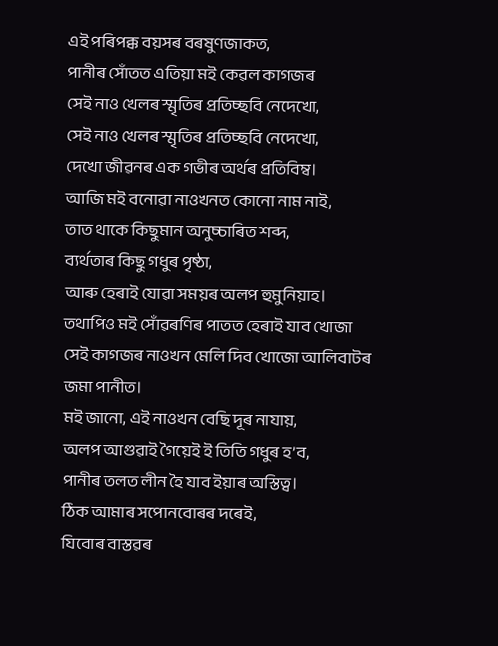এই পৰিপক্ক বয়সৰ বৰষুণজাকত,
পানীৰ সোঁতত এতিয়া মই কেৱল কাগজৰ
সেই নাও খেলৰ স্মৃতিৰ প্ৰতিচ্ছবি নেদেখো,
সেই নাও খেলৰ স্মৃতিৰ প্ৰতিচ্ছবি নেদেখো,
দেখো জীৱনৰ এক গভীৰ অৰ্থৰ প্ৰতিবিম্ব।
আজি মই বনোৱা নাওখনত কোনো নাম নাই,
তাত থাকে কিছুমান অনুচ্চাৰিত শব্দ,
ব্যৰ্থতাৰ কিছু গধুৰ পৃষ্ঠা,
আৰু হেৰাই যোৱা সময়ৰ অলপ হুমুনিয়াহ।
তথাপিও মই সোঁৱৰণিৰ পাতত হেৰাই যাব খোজা
সেই কাগজৰ নাওখন মেলি দিব খোজো আলিবাটৰ জমা পানীত।
মই জানো, এই নাওখন বেছি দূৰ নাযায়,
অলপ আগুৱাই গৈয়েই ই তিতি গধুৰ হ’ব,
পানীৰ তলত লীন হৈ যাব ইয়াৰ অস্তিত্ব।
ঠিক আমাৰ সপোনবোৰৰ দৰেই,
যিবোৰ বাস্তৱৰ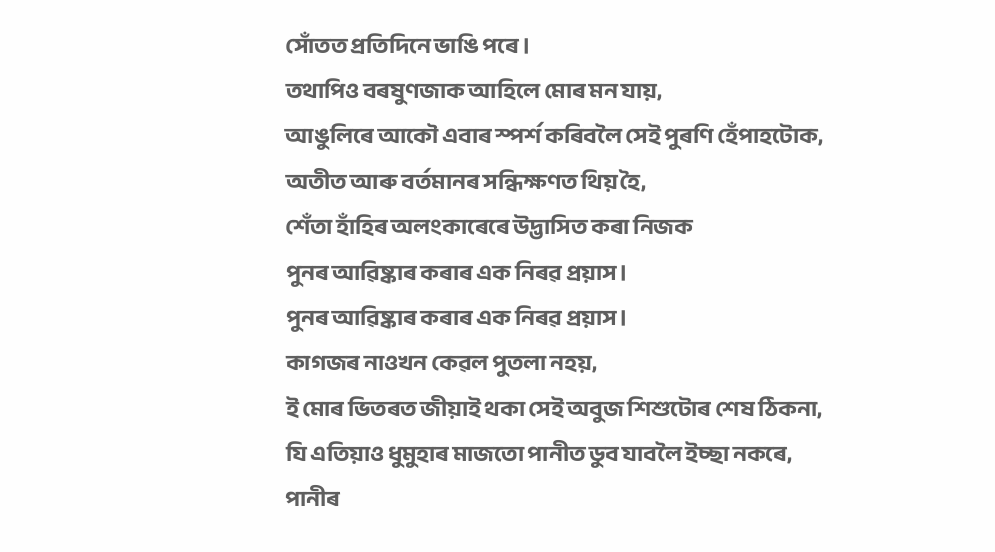সোঁতত প্ৰতিদিনে ভাঙি পৰে।
তথাপিও বৰষুণজাক আহিলে মোৰ মন যায়,
আঙুলিৰে আকৌ এবাৰ স্পৰ্শ কৰিবলৈ সেই পুৰণি হেঁপাহটোক,
অতীত আৰু বৰ্তমানৰ সন্ধিক্ষণত থিয় হৈ,
শেঁতা হাঁহিৰ অলংকাৰেৰে উদ্ভাসিত কৰা নিজক
পুনৰ আৱিষ্কাৰ কৰাৰ এক নিৰৱ প্ৰয়াস।
পুনৰ আৱিষ্কাৰ কৰাৰ এক নিৰৱ প্ৰয়াস।
কাগজৰ নাওখন কেৱল পুতলা নহয়,
ই মোৰ ভিতৰত জীয়াই থকা সেই অবুজ শিশুটোৰ শেষ ঠিকনা,
যি এতিয়াও ধুমুহাৰ মাজতো পানীত ডুব যাবলৈ ইচ্ছা নকৰে,
পানীৰ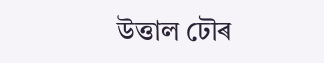উত্তাল ঢৌৰ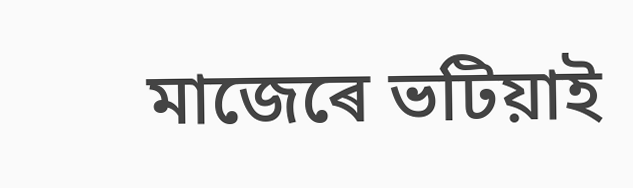মাজেৰে ভটিয়াই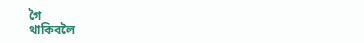গৈ
থাকিবলৈ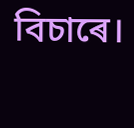বিচাৰে।